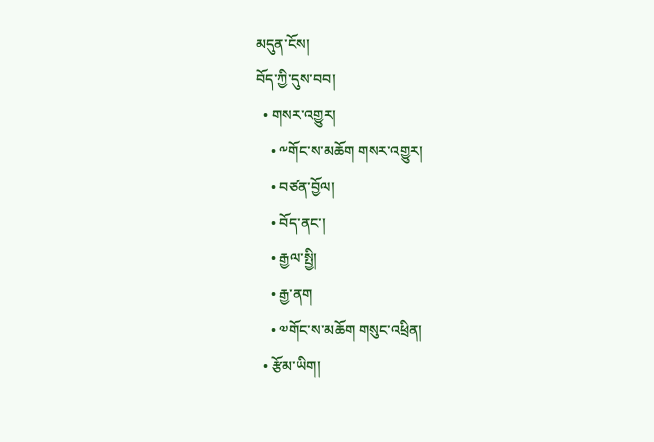མདུན་ངོས།
བོད་ཀྱི་དུས་བབ།
  • གསར་འགྱུར།
    • ༸གོང་ས་མཆོག གསར་འགྱུར།
    • བཙན་བྱོལ།
    • བོད་ནང་།
    • རྒྱལ་སྤྱི།
    • རྒྱ་ནག
    • ༧གོང་ས་མཆོག གསུང་འཕྲིན།
  • རྩོམ་ཡིག།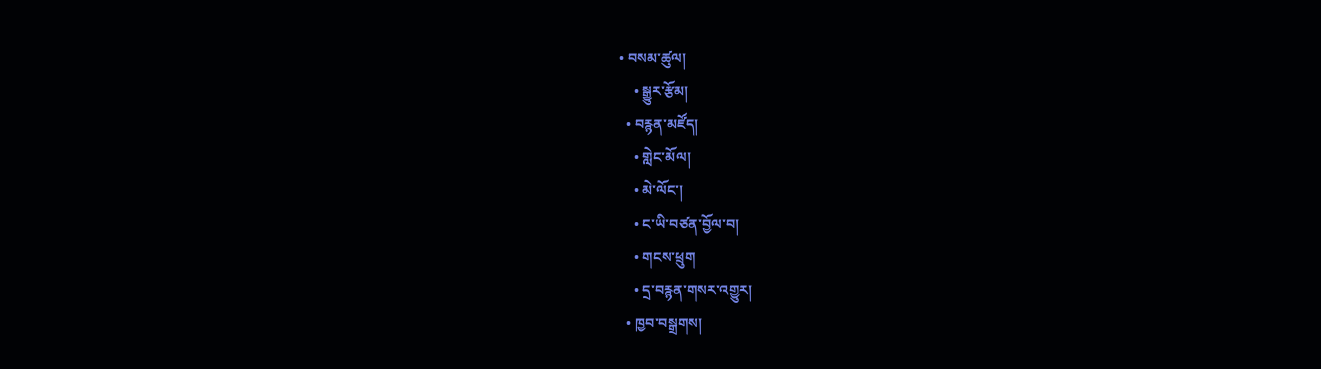• བསམ་ཚུལ།
    • སྒྱུར་རྩོམ།
  • བརྙན་མཛོད།
    • གླེང་མོལ།
    • མེ་ལོང་།
    • ང་ཡི་བཙན་བྱོལ་བ།
    • གངས་ཕྲུག
    • དྲ་བརྙན་གསར་འགྱུར།
  • ཁྱབ་བསྒྲགས།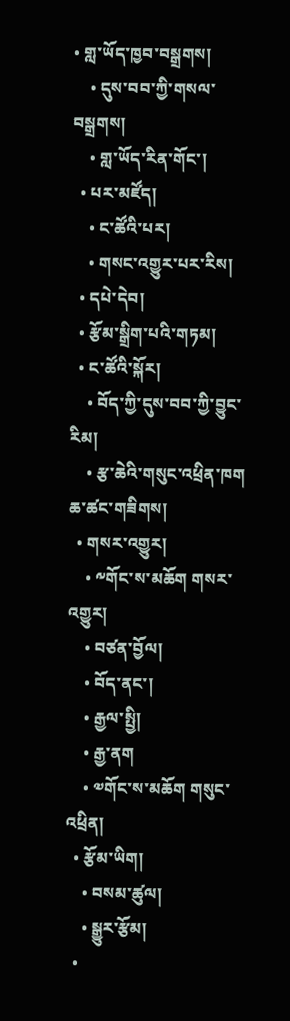• གླ་ཡོད་ཁྱབ་བསྒྲགས།
    • དུས་བབ་ཀྱི་གསལ་བསྒྲགས།
    • གླ་ཡོད་རིན་གོང་།
  • པར་མཛོད།
    • ང་ཚོའི་པར།
    • གསང་འགྱུར་པར་རིས།
  • དཔེ་དེབ།
  • རྩོམ་སྒྲིག་པའི་གཏམ།
  • ང་ཚོའི་སྐོར།
    • བོད་ཀྱི་དུས་བབ་ཀྱི་བྱུང་རིམ།
    • རྩ་ཆེའི་གསུང་འཕྲིན་ཁག
ཆ་ཚང་གཟིགས།
  • གསར་འགྱུར།
    • ༸གོང་ས་མཆོག གསར་འགྱུར།
    • བཙན་བྱོལ།
    • བོད་ནང་།
    • རྒྱལ་སྤྱི།
    • རྒྱ་ནག
    • ༧གོང་ས་མཆོག གསུང་འཕྲིན།
  • རྩོམ་ཡིག།
    • བསམ་ཚུལ།
    • སྒྱུར་རྩོམ།
  •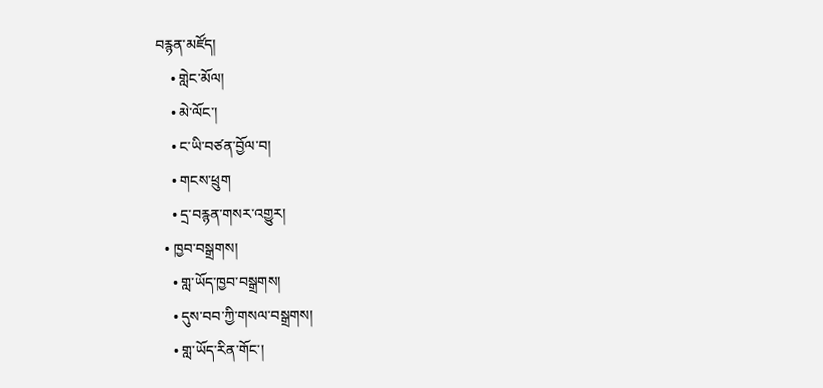བརྙན་མཛོད།
    • གླེང་མོལ།
    • མེ་ལོང་།
    • ང་ཡི་བཙན་བྱོལ་བ།
    • གངས་ཕྲུག
    • དྲ་བརྙན་གསར་འགྱུར།
  • ཁྱབ་བསྒྲགས།
    • གླ་ཡོད་ཁྱབ་བསྒྲགས།
    • དུས་བབ་ཀྱི་གསལ་བསྒྲགས།
    • གླ་ཡོད་རིན་གོང་།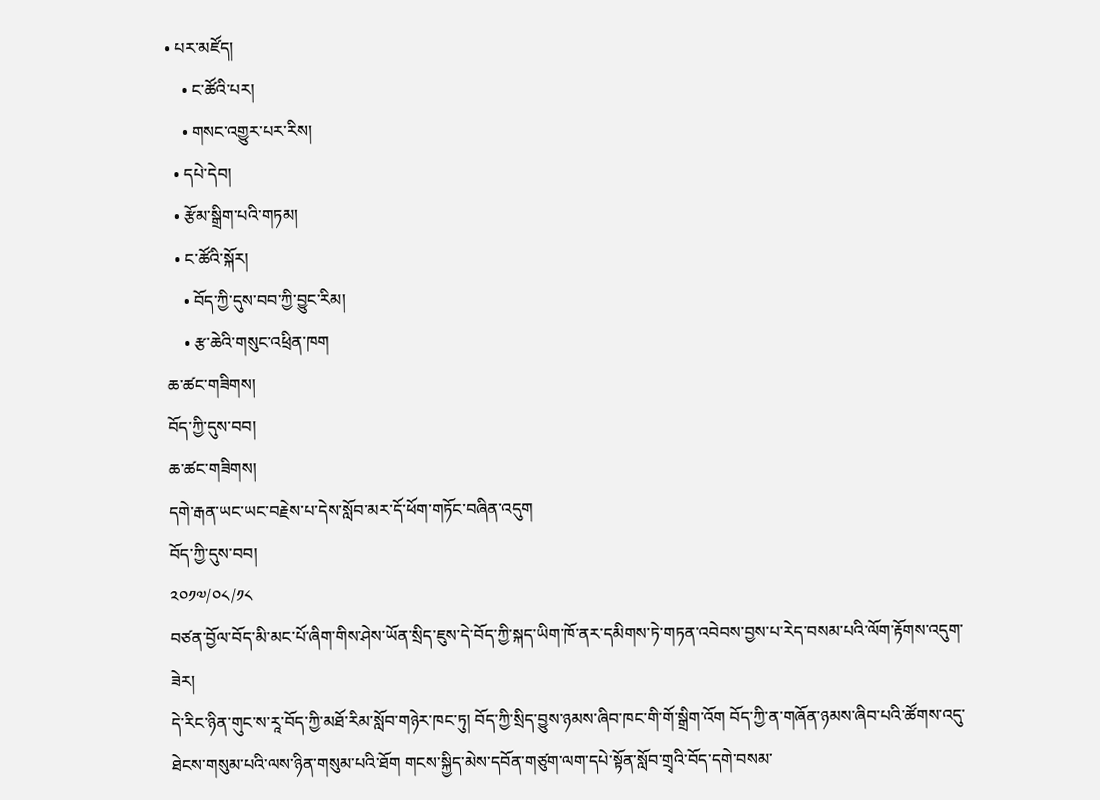• པར་མཛོད།
    • ང་ཚོའི་པར།
    • གསང་འགྱུར་པར་རིས།
  • དཔེ་དེབ།
  • རྩོམ་སྒྲིག་པའི་གཏམ།
  • ང་ཚོའི་སྐོར།
    • བོད་ཀྱི་དུས་བབ་ཀྱི་བྱུང་རིམ།
    • རྩ་ཆེའི་གསུང་འཕྲིན་ཁག
ཆ་ཚང་གཟིགས།
བོད་ཀྱི་དུས་བབ།
ཆ་ཚང་གཟིགས།
དགེ་རྒན་ཡང་ཡང་བརྗེས་པ་དེས་སློབ་མར་དོ་ཕོག་གཏོང་བཞིན་འདུག
བོད་ཀྱི་དུས་བབ།
༢༠༡༧/༠༨/༡༨
བཙན་བྱོལ་བོད་མི་མང་པོ་ཞིག་གིས་ཤེས་ཡོན་སྲིད་ཇུས་དེ་བོད་ཀྱི་སྐད་ཡིག་ཁོ་ནར་དམིགས་ཏེ་གཏན་འབེབས་བྱས་པ་རེད་བསམ་པའི་ལོག་རྟོགས་འདུག་ཟེར།
དེ་རིང་ཉིན་གུང་ས་རཱ་བོད་ཀྱི་མཐོ་རིམ་སློབ་གཉེར་ཁང་ཏུ། བོད་ཀྱི་སྲིད་བྱུས་ཉམས་ཞིབ་ཁང་གི་གོ་སྒྲིག་འོག བོད་ཀྱི་ན་གཞོན་ཉམས་ཞིབ་པའི་ཚོགས་འདུ་ཐེངས་གསུམ་པའི་ལས་ཉིན་གསུམ་པའི་ཐོག གངས་སྐྱིད་མེས་དབོན་གཙུག་ལག་དཔེ་སྟོན་སློབ་གྲྭའི་བོད་དགེ་བསམ་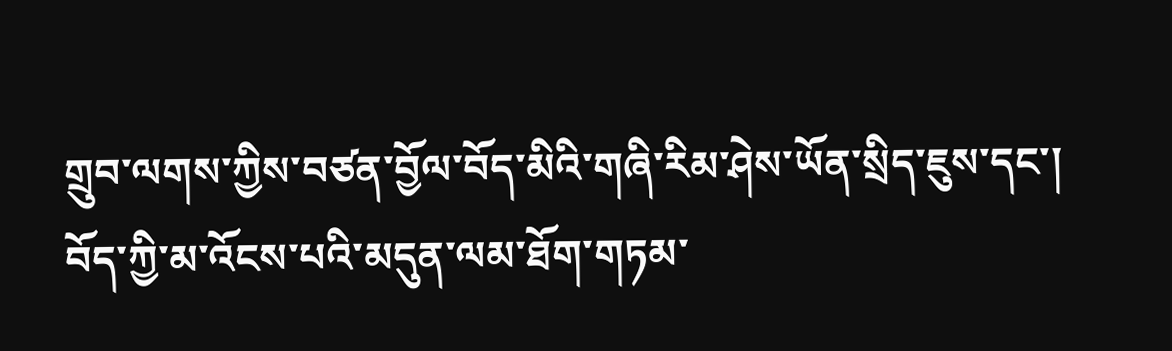གྲུབ་ལགས་ཀྱིས་བཙན་བྱོལ་བོད་མིའི་གཞི་རིམ་ཤེས་ཡོན་སྲིད་ཇུས་དང་། བོད་ཀྱི་མ་འོངས་པའི་མདུན་ལམ་ཐོག་གཏམ་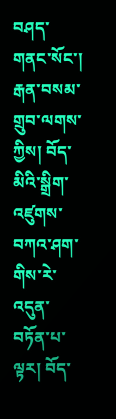བཤད་གནང་སོང་།
རྒན་བསམ་གྲུབ་ལགས་ཀྱིས། བོད་མིའི་སྒྲིག་འཛུགས་བཀའ་ཤག་གིས་རེ་འདུན་བཏོན་པ་ལྟར། བོད་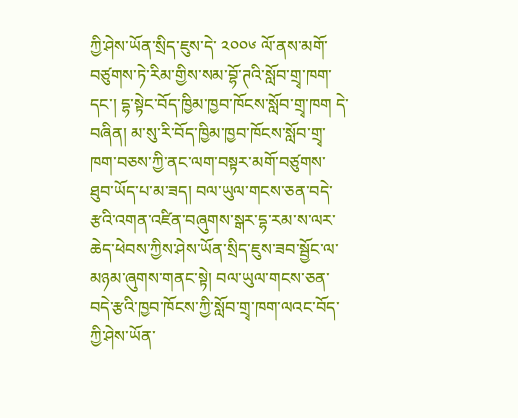ཀྱི་ཤེས་ཡོན་སྲིད་ཇུས་དེ་ ༢༠༠༦ ལོ་ནས་མགོ་བཙུགས་ཏེ་རིམ་གྱིས་སམ་བྷོ་ཊའི་སློབ་གྲྭ་ཁག་དང་། དྷ་སྟེང་བོད་ཁྱིམ་ཁྱབ་ཁོངས་སློབ་གྲྭ་ཁག དེ་བཞིན། མ་སུ་རི་བོད་ཁྱིམ་ཁྱབ་ཁོངས་སློབ་གྲྭ་ཁག་བཅས་ཀྱི་ནང་ལག་བསྟར་མགོ་བཙུགས་ཐུབ་ཡོད་པ་མ་ཟད། བལ་ཡུལ་གངས་ཅན་བདེ་རྩའི་འགན་འཛིན་བཞུགས་སྒར་དྷ་རམ་ས་ལར་ཆེད་ཕེབས་ཀྱིས་ཤེས་ཡོན་སྲིད་ཇུས་ཟབ་སྦྱོང་ལ་མཉམ་ཞུགས་གནང་སྟེ། བལ་ཡུལ་གངས་ཅན་བདེ་རྩའི་ཁྱབ་ཁོངས་ཀྱི་སློབ་གྲྭ་ཁག་ལའང་བོད་ཀྱི་ཤེས་ཡོན་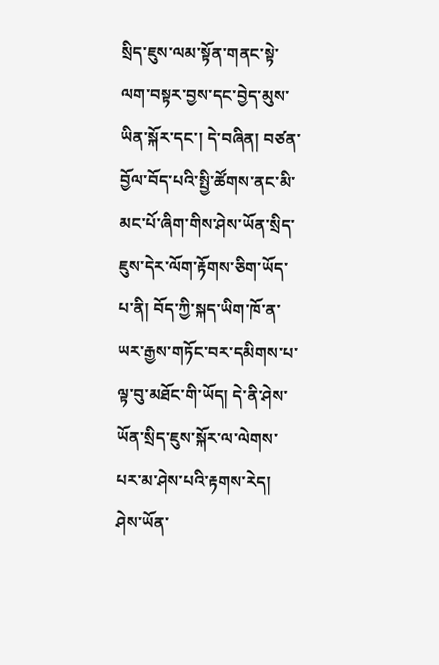སྲིད་ཇུས་ལམ་སྟོན་གནང་སྟེ་ལག་བསྟར་བྱས་དང་བྱེད་མུས་ཡིན་སྐོར་དང་། དེ་བཞིན། བཙན་བྱོལ་བོད་པའི་སྤྱི་ཚོགས་ནང་མི་མང་པོ་ཞིག་གིས་ཤེས་ཡོན་སྲིད་ཇུས་དེར་ལོག་རྟོགས་ཅིག་ཡོད་པ་ནི། བོད་ཀྱི་སྐད་ཡིག་ཁོ་ན་ཡར་རྒྱས་གཏོང་བར་དམིགས་པ་ལྟ་བུ་མཐོང་གི་ཡོད། དེ་ནི་ཤེས་ཡོན་སྲིད་ཇུས་སྐོར་ལ་ལེགས་པར་མ་ཤེས་པའི་རྟགས་རེད། ཤེས་ཡོན་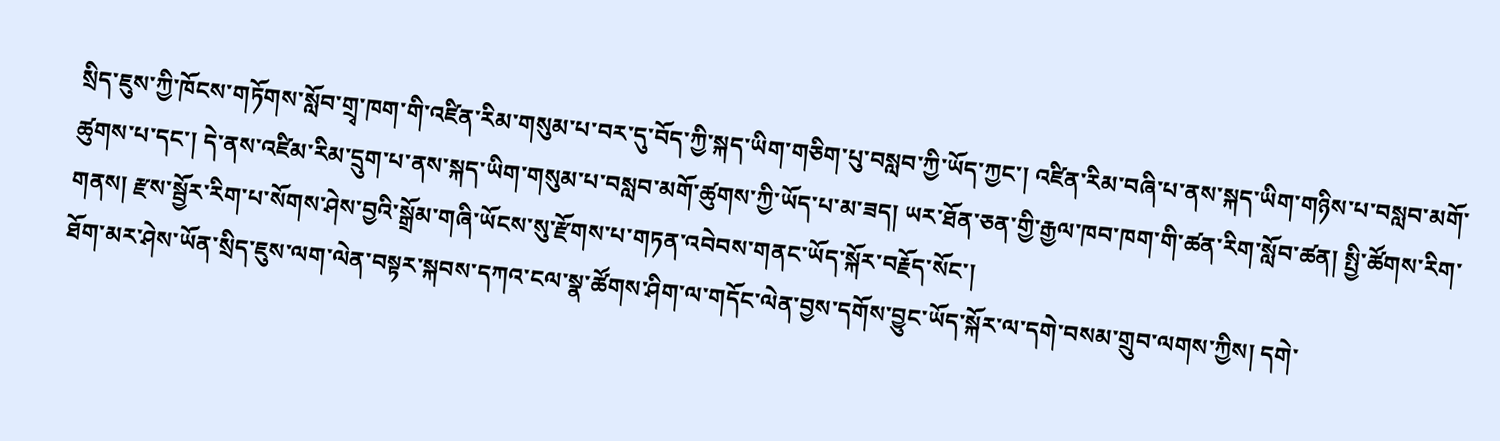སྲིད་ཇུས་ཀྱི་ཁོངས་གཏོགས་སློབ་གྲྭ་ཁག་གི་འཛིན་རིམ་གསུམ་པ་བར་དུ་བོད་ཀྱི་སྐད་ཡིག་གཅིག་པུ་བསླབ་ཀྱི་ཡོད་ཀྱང་། འཛིན་རིམ་བཞི་པ་ནས་སྐད་ཡིག་གཉིས་པ་བསླབ་མགོ་ཚུགས་པ་དང་། དེ་ནས་འཛིམ་རིམ་དྲུག་པ་ནས་སྐད་ཡིག་གསུམ་པ་བསླབ་མགོ་ཚུགས་ཀྱི་ཡོད་པ་མ་ཟད། ཡར་ཐོན་ཅན་གྱི་རྒྱལ་ཁབ་ཁག་གི་ཚན་རིག་སློབ་ཚན། སྤྱི་ཚོགས་རིག་གནས། རྫས་སྦྱོར་རིག་པ་སོགས་ཤེས་བྱའི་སྒྲོམ་གཞི་ཡོངས་སུ་རྫོགས་པ་གཏན་འབེབས་གནང་ཡོད་སྐོར་བརྗོད་སོང་།
ཐོག་མར་ཤེས་ཡོན་སྲིད་ཇུས་ལག་ལེན་བསྟར་སྐབས་དཀའ་ངལ་སྣ་ཚོགས་ཤིག་ལ་གདོང་ལེན་བྱས་དགོས་བྱུང་ཡོད་སྐོར་ལ་དགེ་བསམ་གྲུབ་ལགས་ཀྱིས། དགེ་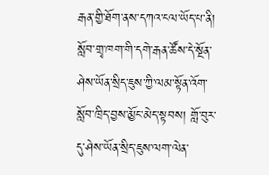རྒན་གྱི་ཐོག་ནས་དཀའ་ངལ་ཡོད་པ་ནི། སློབ་གྲྭ་ཁག་གི་དགེ་རྒན་ཚོས་དེ་སྔོན་ཤེས་ཡོན་སྲིད་ཇུས་ཀྱི་ལམ་སྟོན་འོག་སློབ་ཁྲིད་བྱས་མྱོང་མེད་སྟབས། གློ་བུར་དུ་ཤེས་ཡོན་སྲིད་ཇུས་ལག་ལེན་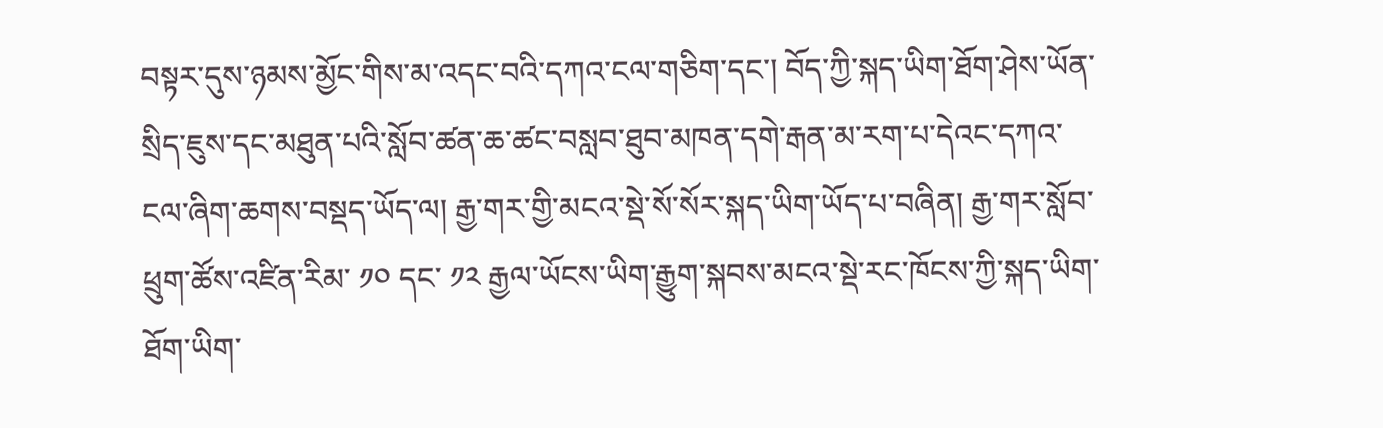བསྟར་དུས་ཉམས་མྱོང་གིས་མ་འདང་བའི་དཀའ་ངལ་གཅིག་དང་། བོད་ཀྱི་སྐད་ཡིག་ཐོག་ཤེས་ཡོན་སྲིད་ཇུས་དང་མཐུན་པའི་སློབ་ཚན་ཆ་ཚང་བསླབ་ཐུབ་མཁན་དགེ་རྒན་མ་རག་པ་དེའང་དཀའ་ངལ་ཞིག་ཆགས་བསྡད་ཡོད་ལ། རྒྱ་གར་གྱི་མངའ་སྡེ་སོ་སོར་སྐད་ཡིག་ཡོད་པ་བཞིན། རྒྱ་གར་སློབ་ཕྲུག་ཚོས་འཛིན་རིམ་ ༡༠ དང་ ༡༢ རྒྱལ་ཡོངས་ཡིག་རྒྱུག་སྐབས་མངའ་སྡེ་རང་ཁོངས་ཀྱི་སྐད་ཡིག་ཐོག་ཡིག་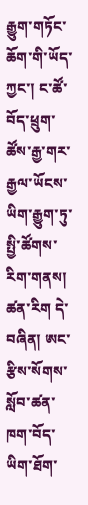རྒྱུག་གཏོང་ཆོག་གི་ཡོད་ཀྱང་། ང་ཚོ་བོད་ཕྲུག་ཚོས་རྒྱ་གར་རྒྱལ་ཡོངས་ཡིག་རྒྱུག་ཏུ་སྤྱི་ཚོགས་རིག་གནས། ཚན་རིག དེ་བཞིན། ཨང་རྩིས་སོགས་སློབ་ཚན་ཁག་བོད་ཡིག་ཐོག་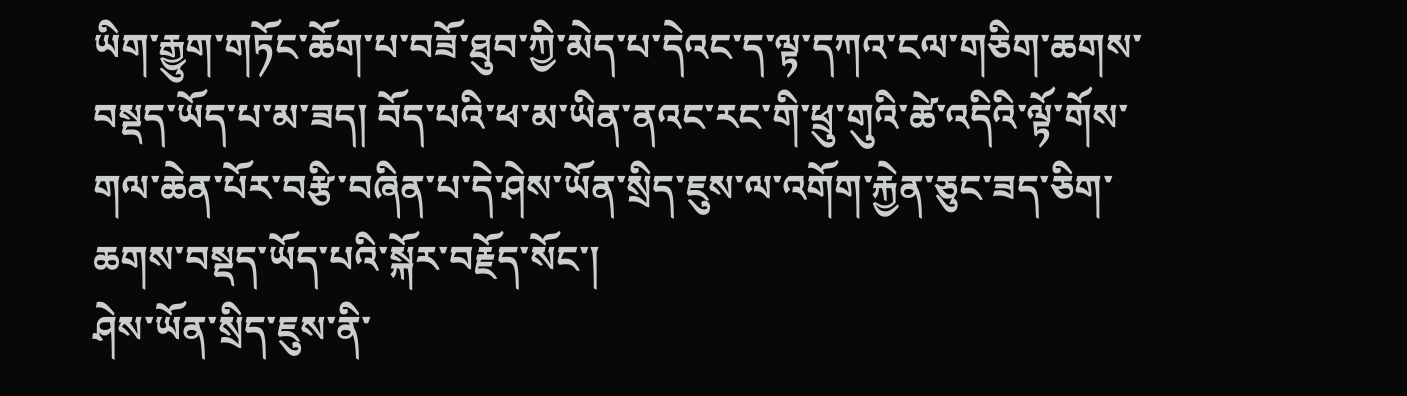ཡིག་རྒྱུག་གཏོང་ཆོག་པ་བཟོ་ཐུབ་ཀྱི་མེད་པ་དེའང་ད་ལྟ་དཀའ་ངལ་གཅིག་ཆགས་བསྡད་ཡོད་པ་མ་ཟད། བོད་པའི་ཕ་མ་ཡིན་ནའང་རང་གི་ཕྲུ་གུའི་ཚེ་འདིའི་ལྟོ་གོས་གལ་ཆེན་པོར་བརྩི་བཞིན་པ་དེ་ཤེས་ཡོན་སྲིད་ཇུས་ལ་འགོག་རྐྱེན་ཅུང་ཟད་ཅིག་ཆགས་བསྡད་ཡོད་པའི་སྐོར་བརྗོད་སོང་།
ཤེས་ཡོན་སྲིད་ཇུས་ནི་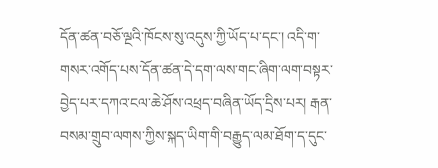དོན་ཚན་བཅོ་ལྔའི་ཁོངས་སུ་འདུས་ཀྱི་ཡོད་པ་དང་། འདི་ག་གསར་འགོད་པས་དོན་ཚན་དེ་དག་ལས་གང་ཞིག་ལག་བསྟར་བྱེད་པར་དཀའ་ངལ་ཆེ་ཤོས་འཕྲད་བཞིན་ཡོད་དྲིས་པར། རྒན་བསམ་གྲུབ་ལགས་ཀྱིས་སྐད་ཡིག་གི་བརྒྱུད་ལམ་ཐོག་ད་དུང་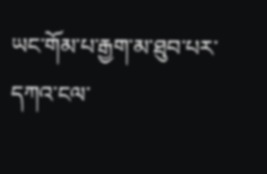ཡང་གོམ་པ་རྒྱག་མ་ཐུབ་པར་དཀའ་ངལ་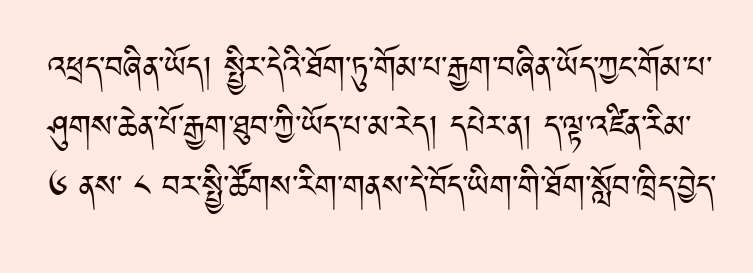འཕྲད་བཞིན་ཡོད། སྤྱིར་དེའི་ཐོག་ཏུ་གོམ་པ་རྒྱག་བཞིན་ཡོད་ཀྱང་གོམ་པ་ཤུགས་ཆེན་པོ་རྒྱག་ཐུབ་ཀྱི་ཡོད་པ་མ་རེད། དཔེར་ན། ད་ལྟ་འཛིན་རིམ་ ༦ ནས་ ༨ བར་སྤྱི་ཚོགས་རིག་གནས་དེ་བོད་ཡིག་གི་ཐོག་སློབ་ཁྲིད་བྱེད་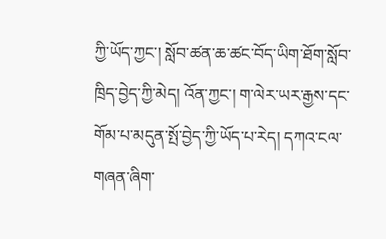ཀྱི་ཡོད་ཀྱང་། སློབ་ཚན་ཆ་ཚང་བོད་ཡིག་ཐོག་སློབ་ཁྲིད་བྱེད་ཀྱི་མེད། འོན་ཀྱང་། ག་ལེར་ཡར་རྒྱས་དང་གོམ་པ་མདུན་སྤོ་བྱེད་ཀྱི་ཡོད་པ་རེད། དཀའ་ངལ་གཞན་ཞིག་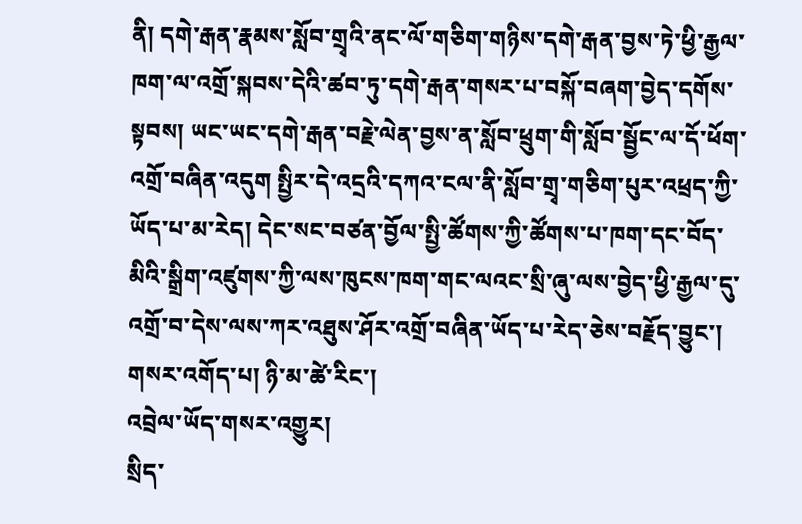ནི། དགེ་རྒན་རྣམས་སློབ་གྲྭའི་ནང་ལོ་གཅིག་གཉིས་དགེ་རྒན་བྱས་ཏེ་ཕྱི་རྒྱལ་ཁག་ལ་འགྲོ་སྐབས་དེའི་ཚབ་ཏུ་དགེ་རྒན་གསར་པ་བསྐོ་བཞག་བྱེད་དགོས་སྟབས། ཡང་ཡང་དགེ་རྒན་བརྗེ་ལེན་བྱས་ན་སློབ་ཕྲུག་གི་སློབ་སྦྱོང་ལ་དོ་ཕོག་འགྲོ་བཞིན་འདུག སྤྱིར་དེ་འདྲའི་དཀའ་ངལ་ནི་སློབ་གྲྭ་གཅིག་པུར་འཕྲད་ཀྱི་ཡོད་པ་མ་རེད། དེང་སང་བཙན་བྱོལ་སྤྱི་ཚོགས་ཀྱི་ཚོགས་པ་ཁག་དང་བོད་མིའི་སྒྲིག་འཛུགས་ཀྱི་ལས་ཁུངས་ཁག་གང་ལའང་སྲི་ཞུ་ལས་བྱེད་ཕྱི་རྒྱལ་དུ་འགྲོ་བ་དེས་ལས་ཀར་འཐུས་ཤོར་འགྲོ་བཞིན་ཡོད་པ་རེད་ཅེས་བརྗོད་བྱུང་།
གསར་འགོད་པ། ཉི་མ་ཚེ་རིང་།
འབྲེལ་ཡོད་གསར་འགྱུར།
སྲིད་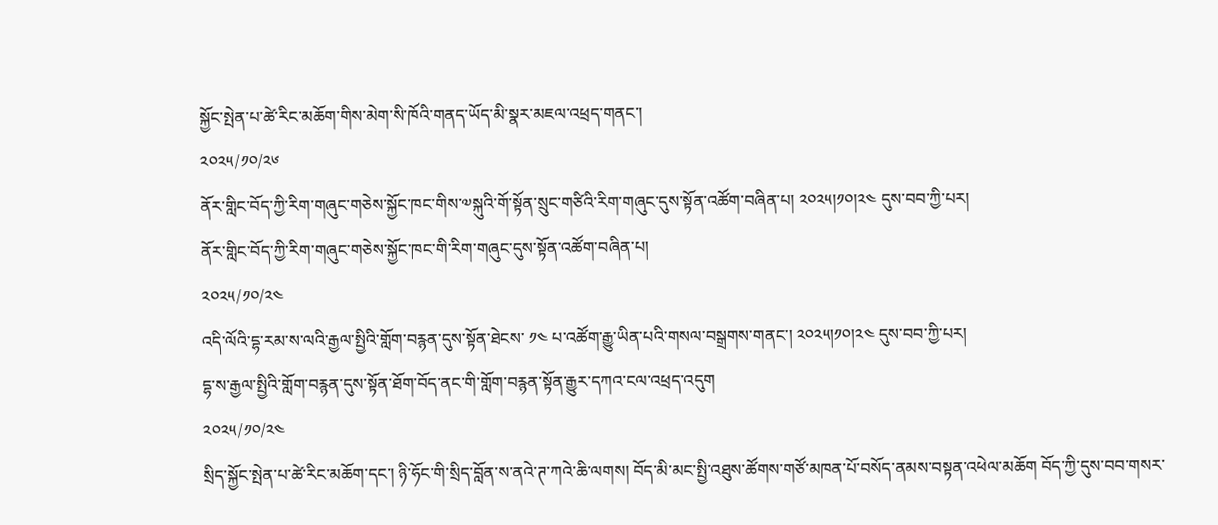སྐྱོང་སྤེན་པ་ཚེ་རིང་མཆོག་གིས་མེག་སི་ཁོའི་གནད་ཡོད་མི་སྣར་མཇལ་འཕྲད་གནང་།
༢༠༢༥/༡༠/༢༦
ནོར་གླིང་བོད་ཀྱི་རིག་གཞུང་གཅེས་སྐྱོང་ཁང་གིས་༧སྐུའི་གོ་སྟོན་སྲུང་གཙིའི་རིག་གཞུང་དུས་སྟོན་འཚོག་བཞིན་པ། ༢༠༢༥།༡༠།༢༤ དུས་བབ་ཀྱི་པར།
ནོར་གླིང་བོད་ཀྱི་རིག་གཞུང་གཅེས་སྐྱོང་ཁང་གི་རིག་གཞུང་དུས་སྟོན་འཚོག་བཞིན་པ།
༢༠༢༥/༡༠/༢༤
འདི་ལོའི་དྷ་རམ་ས་ལའི་རྒྱལ་སྤྱིའི་གློག་བརྙན་དུས་སྟོན་ཐེངས་ ༡༤ པ་འཚོག་རྒྱུ་ཡིན་པའི་གསལ་བསྒྲགས་གནང་། ༢༠༢༥།༡༠།༢༤ དུས་བབ་ཀྱི་པར།
དྷ་ས་རྒྱལ་སྤྱིའི་གློག་བརྙན་དུས་སྟོན་ཐོག་བོད་ནང་གི་གློག་བརྙན་སྟོན་རྒྱུར་དཀའ་ངལ་འཕྲད་འདུག
༢༠༢༥/༡༠/༢༤
སྲིད་སྐྱོང་སྤེན་པ་ཚེ་རིང་མཆོག་དང་། ཉི་ཧོང་གི་སྲིད་བློན་ས་ནའེ་ཊ་ཀའེ་ཆི་ལགས། བོད་མི་མང་སྤྱི་འཐུས་ཚོགས་གཙོ་མཁན་པོ་བསོད་ནམས་བསྟན་འཕེལ་མཆོག བོད་ཀྱི་དུས་བབ་གསར་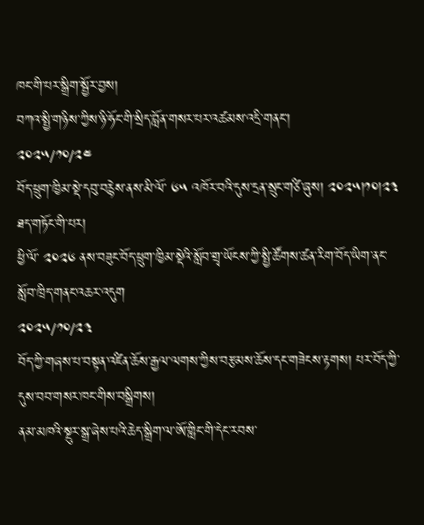ཁང་གི་པར་སྒྲིག་སྦྱོར་བྱས།
བཀའ་སྤྱི་གཉིས་ཀྱིས་ཉི་ཧོང་གི་སྲིད་བློན་གསར་པར་འཚམས་འདྲི་གནང་།
༢༠༢༥/༡༠/༢༤
བོད་ཕྲུག་ཁྱིམ་སྡེ་དབུ་བརྙེས་ནས་མི་ལོ་ ༦༥ འཁོར་བའི་དུས་དྲན་སྲུང་གཙི་ཞུས། ༢༠༢༥།༡༠།༢༣ ཐད་གཏོང་གི་པར།
ཕྱི་ལོ་ ༢༠༢༦ ནས་བཟུང་བོད་ཕྲུག་ཁྱིམ་སྡེའི་སློབ་གྲྭ་ཡོངས་ཀྱི་སྤྱི་ཚོགས་ཚན་རིག་བོད་ཡིག་ནང་སློབ་ཁྲིད་གནང་འཆར་འདུག
༢༠༢༥/༡༠/༢༣
བོད་ཀྱི་གཞས་པ་བསྟན་འཛིན་ཆོས་རྒྱལ་ལགས་ཀྱིས་བརྩམས་ཆོས་དང་གཟེངས་རྟགས། པར་བོད་ཀྱི་དུས་བབ་གསར་ཁང་གིས་བསྒྲིགས།
ནམ་མཁའི་སྔུར་སྒྲ་ཞེས་པའི་ཆེད་སྒྲིག་ལ་ཨོ་གླིང་གི་དེང་རབས་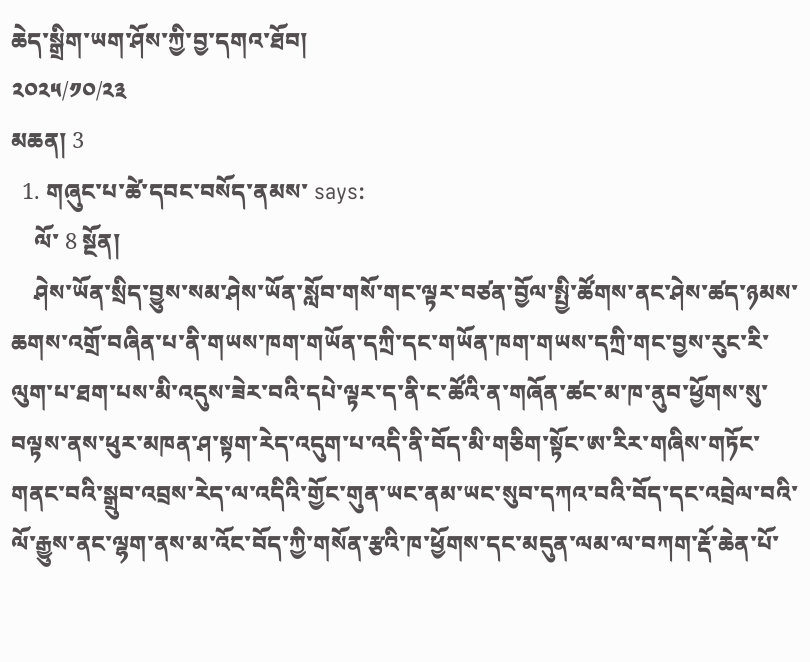ཆེད་སྒྲིག་ཡག་ཤོས་ཀྱི་བྱ་དགའ་ཐོབ།
༢༠༢༥/༡༠/༢༣
མཆན། 3
  1. གཞུང་པ་ཚེ་དབང་བསོད་ནམས་ says:
    ལོ་ 8 སྔོན།
    ཤེས་ཡོན་སྲིད་བྱུས་སམ་ཤེས་ཡོན་སློབ་གསོ་གང་ལྟར་བཙན་བྱོལ་སྤྱི་ཚོགས་ནང་ཤེས་ཚད་ཉམས་ཆགས་འགྲོ་བཞིན་པ་ནི་གཡས་ཁག་གཡོན་དཀྲི་དང་གཡོན་ཁག་གཡས་དཀྲི་གང་བྱས་རུང་རི་ལུག་པ་ཐག་པས་མི་འདུས་ཟེར་བའི་དཔེ་ལྟར་ད་ནི་ང་ཚོའི་ན་གཞོན་ཚང་མ་ཁ་ནུབ་ཕྱོགས་སུ་བལྟས་ནས་ཕུར་མཁན་ཤ་སྟག་རེད་འདུག་པ་འདི་ནི་བོད་མི་གཅིག་སྟོང་ཨ་རིར་གཞིས་གཏོང་གནང་བའི་སྒྲུབ་འབྲས་རེད་ལ་འདིའི་གྱོང་གུན་ཡང་ནམ་ཡང་སུབ་དཀའ་བའི་བོད་དང་འབྲེལ་བའི་ལོ་རྒྱུས་ནང་ལྷག་ནས་མ་འོང་བོད་ཀྱི་གསོན་རྩའི་ཁ་ཕྱོགས་དང་མདུན་ལམ་ལ་བཀག་རྡོ་ཆེན་པོ་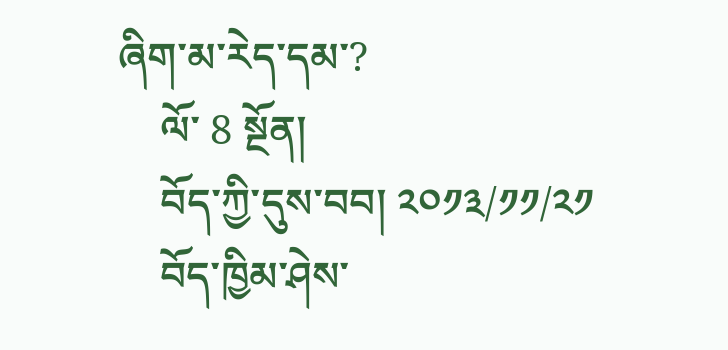ཞིག་མ་རེད་དམ་?
    ལོ་ 8 སྔོན།
    བོད་ཀྱི་དུས་བབ། ༢༠༡༣/༡༡/༢༡
    བོད་ཁྱིམ་ཤེས་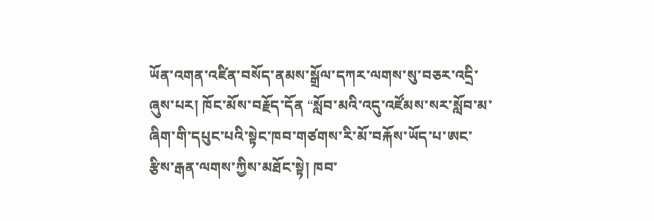ཡོན་འགན་འཛིན་བསོད་ནམས་སྒྲོལ་དཀར་ལགས་སུ་བཅར་འདྲི་ཞུས་པར། ཁོང་མོས་བརྗོད་དོན “སློབ་མའི་འདུ་འཛོམས་སར་སློབ་མ་ཞིག་གི་དཔུང་པའི་སྟེང་ཁབ་གཙགས་རི་མོ་བརྐོས་ཡོད་པ་ཨང་རྩིས་རྒན་ལགས་ཀྱིས་མཐོང་སྟེ། ཁབ་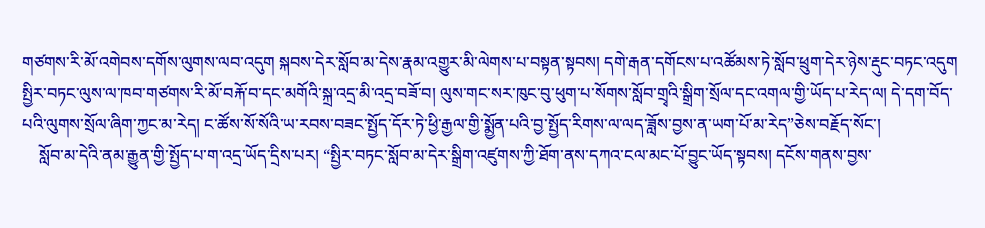གཙགས་རི་མོ་འགེབས་དགོས་ལུགས་ལབ་འདུག སྐབས་དེར་སློབ་མ་དེས་རྣམ་འགྱུར་མི་ལེགས་པ་བསྟན་སྟབས། དགེ་རྒན་དགོངས་པ་འཚོམས་ཏེ་སློབ་ཕྲུག་དེར་ཉེས་རྡུང་བཏང་འདུག སྤྱིར་བཏང་ལུས་ལ་ཁབ་གཙགས་རི་མོ་བརྐོ་བ་དང་མགོའི་སྐྲ་འདྲ་མི་འདྲ་བཟོ་བ། ལུས་གང་སར་ཁུང་བུ་ཕུག་པ་སོགས་སློབ་གྲྭའི་སྒྲིག་སྲོལ་དང་འགལ་གྱི་ཡོད་པ་རེད་ལ། དེ་དག་བོད་པའི་ལུགས་སྲོལ་ཞིག་ཀྱང་མ་རེད། ང་ཚོས་སོ་སོའི་ཡ་རབས་བཟང་སྤྱོད་དོར་ཏེ་ཕྱི་རྒྱལ་གྱི་སྨྱོན་པའི་བྱ་སྤྱོད་རིགས་ལ་ལད་ཟློས་བྱས་ན་ཡག་པོ་མ་རེད”ཅེས་བརྗོད་སོང་།
    སློབ་མ་དེའི་ནམ་རྒྱུན་གྱི་སྤྱོད་པ་ག་འདྲ་ཡོད་དྲིས་པར། “སྤྱིར་བཏང་སློབ་མ་དེར་སྒྲིག་འཛུགས་ཀྱི་ཐོག་ནས་དཀའ་ངལ་མང་པོ་བྱུང་ཡོད་སྟབས། དངོས་གནས་བྱས་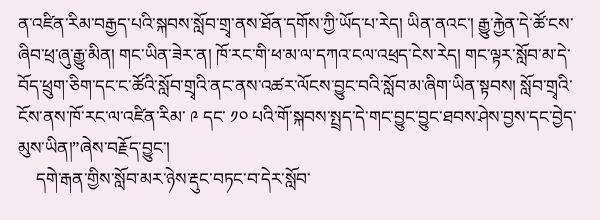ན་འཛིན་རིམ་བརྒྱད་པའི་སྐབས་སློབ་གྲྭ་ནས་ཐོན་དགོས་ཀྱི་ཡོད་པ་རེད། ཡིན་ནའང་། རྒྱུ་རྐྱེན་དེ་ཚོ་ངས་ཞིབ་ཕྲ་ཞུ་རྒྱུ་མིན། གང་ཡིན་ཟེར་ན། ཁོ་རང་གི་ཕ་མ་ལ་དཀའ་ངལ་འཕྲད་ངེས་རེད། གང་ལྟར་སློབ་མ་དེ་བོད་ཕྲུག་ཅིག་དང་ང་ཚོའི་སློབ་གྲྭའི་ནང་ནས་འཚར་ལོངས་བྱུང་བའི་སློབ་མ་ཞིག་ཡིན་སྟབས། སློབ་གྲྭའི་ངོས་ནས་ཁོ་རང་ལ་འཛིན་རིམ་ ༩ དང་ ༡༠ པའི་གོ་སྐབས་སྤྲད་དེ་གང་བྱུང་བྱུང་ཐབས་ཤེས་བྱས་དང་བྱེད་མུས་ཡིན།”ཞེས་བརྗོད་བྱུང་།
    དགེ་རྒན་གྱིས་སློབ་མར་ཉེས་རྡུང་བཏང་བ་དེར་སློབ་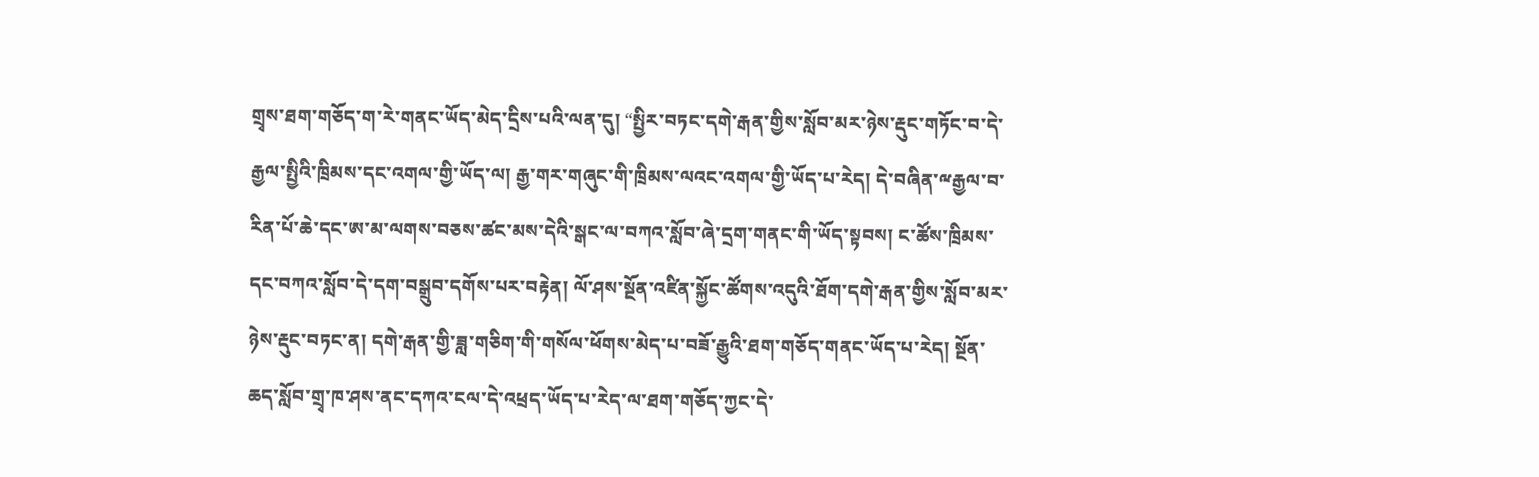གྲྭས་ཐག་གཅོད་ག་རེ་གནང་ཡོད་མེད་དྲིས་པའི་ལན་དུ། “སྤྱིར་བཏང་དགེ་རྒན་གྱིས་སློབ་མར་ཉེས་རྡུང་གཏོང་བ་དེ་རྒྱལ་སྤྱིའི་ཁྲིམས་དང་འགལ་གྱི་ཡོད་ལ། རྒྱ་གར་གཞུང་གི་ཁྲིམས་ལའང་འགལ་གྱི་ཡོད་པ་རེད། དེ་བཞིན་ྋརྒྱལ་བ་རིན་པོ་ཆེ་དང་ཨ་མ་ལགས་བཅས་ཚང་མས་དེའི་སྒང་ལ་བཀའ་སློབ་ཞེ་དྲག་གནང་གི་ཡོད་སྟབས། ང་ཚོས་ཁྲིམས་དང་བཀའ་སློབ་དེ་དག་བསྒྲུབ་དགོས་པར་བརྟེན། ལོ་ཤས་སྔོན་འཛིན་སྐྱོང་ཚོགས་འདུའི་ཐོག་དགེ་རྒན་གྱིས་སློབ་མར་ཉེས་རྡུང་བཏང་ན། དགེ་རྒན་གྱི་ཟླ་གཅིག་གི་གསོལ་ཕོགས་མེད་པ་བཟོ་རྒྱུའི་ཐག་གཅོད་གནང་ཡོད་པ་རེད། སྔོན་ཆད་སློབ་གྲྭ་ཁ་ཤས་ནང་དཀའ་ངལ་དེ་འཕྲད་ཡོད་པ་རེད་ལ་ཐག་གཅོད་ཀྱང་དེ་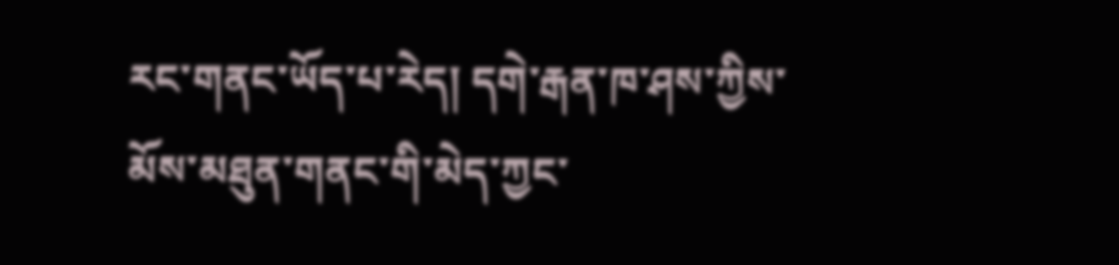རང་གནང་ཡོད་པ་རེད། དགེ་རྒན་ཁ་ཤས་ཀྱིས་མོས་མཐུན་གནང་གི་མེད་ཀྱང་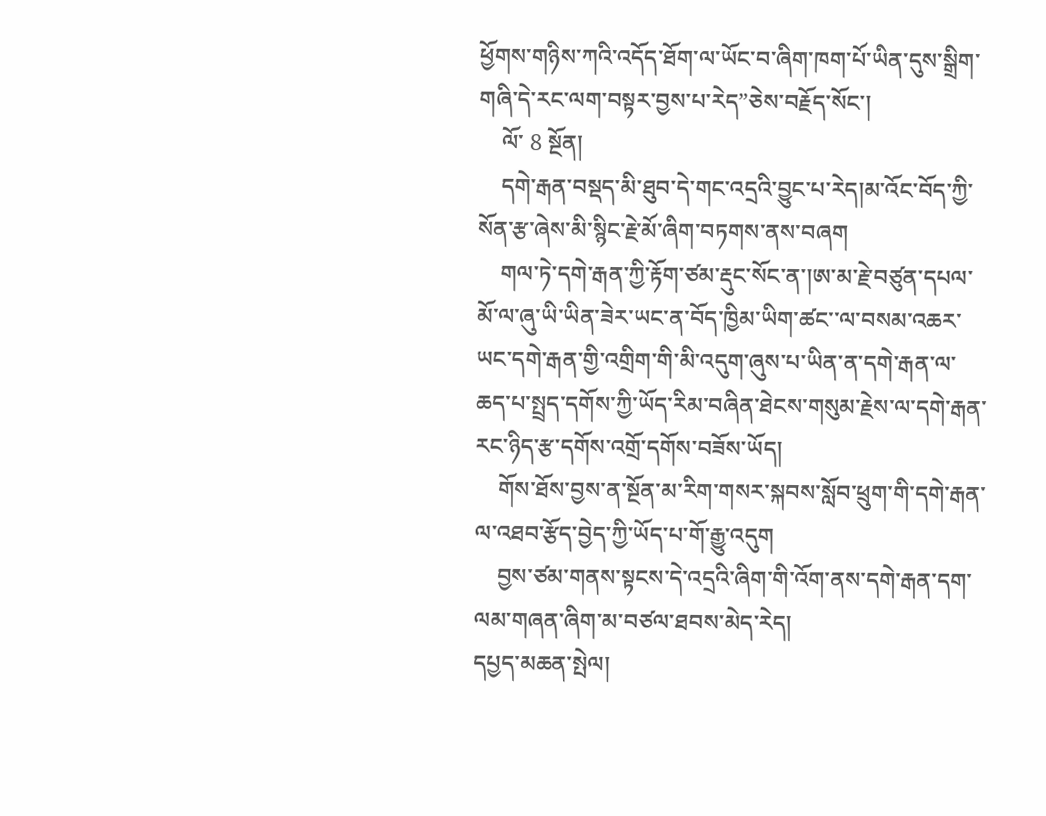ཕྱོགས་གཉིས་ཀའི་འདོད་ཐོག་ལ་ཡོང་བ་ཞིག་ཁག་པོ་ཡིན་དུས་སྒྲིག་གཞི་དེ་རང་ལག་བསྟར་བྱས་པ་རེད”ཅེས་བརྗོད་སོང་།
    ལོ་ 8 སྔོན།
    དགེ་རྒན་བསྡད་མི་ཐུབ་དེ་གང་འདྲའི་བྱུང་པ་རེད།མ་འོང་བོད་ཀྱི་སོན་རྩ་ཞེས་མི་སྙིང་རྗེ་མོ་ཞིག་བཏགས་ནས་བཞག
    གལ་ཏེ་དགེ་རྒན་ཀྱི་རྟོག་ཙམ་རྡུང་སོང་ན་།ཨ་མ་རྗེ་བཙུན་དཔལ་མོ་ལ་ཞུ་ཡི་ཡིན་ཟེར་ཡང་ན་བོད་ཁྱིམ་ཡིག་ཚང་་ལ་བསམ་འཆར་ཡང་དགེ་རྒན་གྱི་འགྲིག་གི་མི་འདུག་ཞུས་པ་ཡིན་ན་དགེ་རྒན་ལ་ཆད་པ་སྤྲད་དགོས་ཀྱི་ཡོད་རིམ་བཞིན་ཐེངས་གསུམ་རྗེས་ལ་དགེ་རྒན་རང་ཉིད་རྩ་དགོས་འགྲོ་དགོས་བཟོས་ཡོད།
    གོས་ཐོས་བྱས་ན་སྔོན་མ་རིག་གསར་སྐབས་སློབ་ཕྲུག་གི་དགེ་རྒན་ལ་འཐབ་རྩོད་བྱེད་ཀྱི་ཡོད་པ་གོ་རྒྱུ་འདུག
    བྱས་ཙམ་གནས་སྟངས་དེ་འདྲའི་ཞིག་གི་འོག་ནས་དགེ་རྒན་དག་ལམ་གཞན་ཞིག་མ་བཙལ་ཐབས་མེད་རེད།
དཔྱད་མཆན་སྤེལ།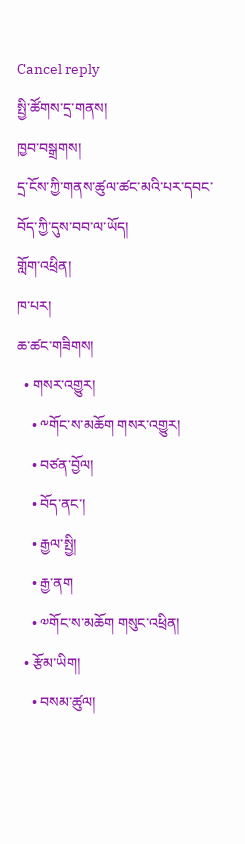Cancel reply
སྤྱི་ཚོགས་དྲ་གནས།
ཁྱབ་བསྒྲགས།
དྲ་ངོས་ཀྱི་གནས་ཚུལ་ཚང་མའི་པར་དབང་བོད་ཀྱི་དུས་བབ་ལ་ཡོད།
གློག་འཕྲིན།
ཁ་པར།
ཆ་ཚང་གཟིགས།
  • གསར་འགྱུར།
    • ༸གོང་ས་མཆོག གསར་འགྱུར།
    • བཙན་བྱོལ།
    • བོད་ནང་།
    • རྒྱལ་སྤྱི།
    • རྒྱ་ནག
    • ༧གོང་ས་མཆོག གསུང་འཕྲིན།
  • རྩོམ་ཡིག།
    • བསམ་ཚུལ།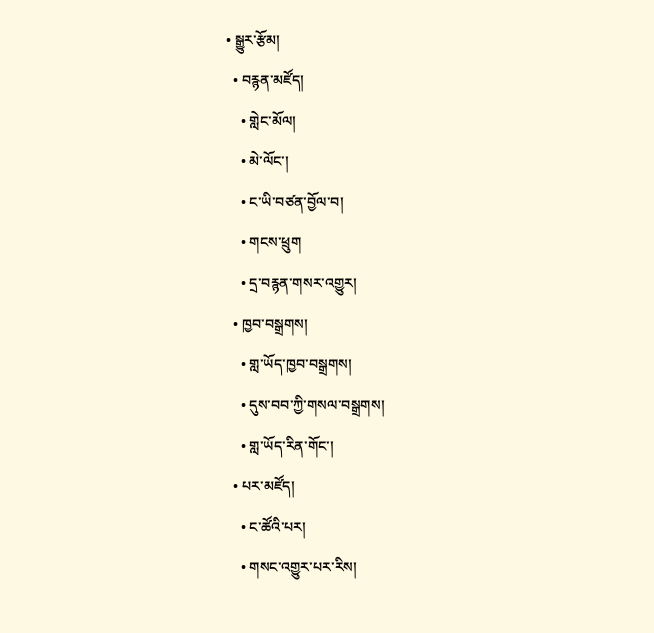• སྒྱུར་རྩོམ།
  • བརྙན་མཛོད།
    • གླེང་མོལ།
    • མེ་ལོང་།
    • ང་ཡི་བཙན་བྱོལ་བ།
    • གངས་ཕྲུག
    • དྲ་བརྙན་གསར་འགྱུར།
  • ཁྱབ་བསྒྲགས།
    • གླ་ཡོད་ཁྱབ་བསྒྲགས།
    • དུས་བབ་ཀྱི་གསལ་བསྒྲགས།
    • གླ་ཡོད་རིན་གོང་།
  • པར་མཛོད།
    • ང་ཚོའི་པར།
    • གསང་འགྱུར་པར་རིས།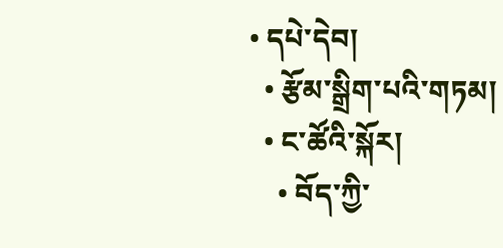• དཔེ་དེབ།
  • རྩོམ་སྒྲིག་པའི་གཏམ།
  • ང་ཚོའི་སྐོར།
    • བོད་ཀྱི་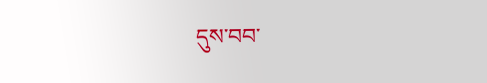དུས་བབ་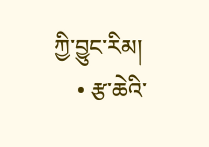ཀྱི་བྱུང་རིམ།
    • རྩ་ཆེའི་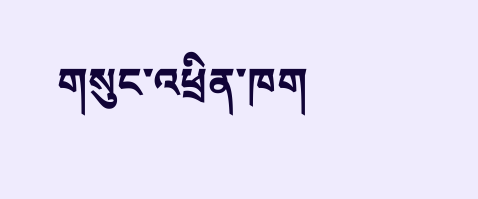གསུང་འཕྲིན་ཁག